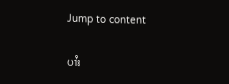Jump to content

ပၢႆး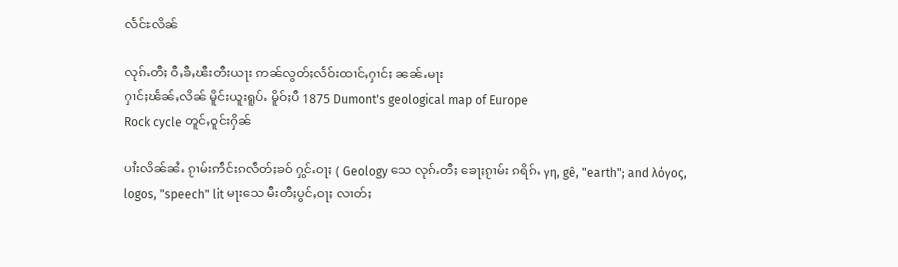လႅင်ႊလိၼ်

လုၵ်ႉတီႈ ဝီႇၶီႇၽီးတီးယႃး ဢၼ်လွတ်ႈလႅဝ်းထၢင်ႇႁၢင်ႈ ၼၼ်ႉမႃး
ႁၢင်ႈၽႅၼ်ႇလိၼ် မိူင်းယူးရူပ်ႉ မိူဝ်ႈပီ 1875 Dumont's geological map of Europe
Rock cycle တူင်ႇဝူင်းႁိၼ်

ပၢႆးလိၼ်ၼႆႉ ၵႂၢမ်းဢဵင်းၵလဵတ်ႈၶဝ် ႁွင်ႉဝႃႈ ( Geology သေ လုၵ်ႉတီႈ ၶေႃႈၵႂၢမ်း ၵရိၵ်ႉ γη, gê, "earth"; and λόγος, logos, "speech" lit မႃးသေ မီးတီႈပွင်ႇဝႃႈ လၢတ်ႈ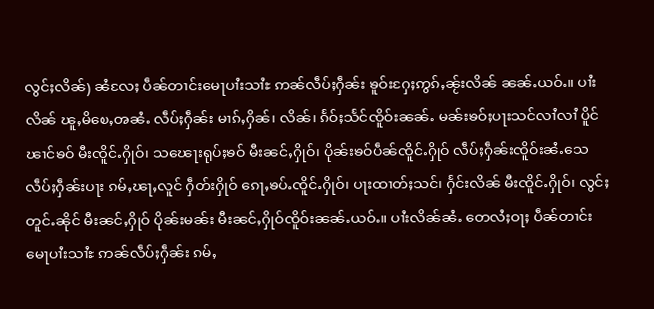လွင်ႈလိၼ်) ၼႆလႄႈ ပဵၼ်တၢင်းမေႃပၢႆးသၢႆႊ ဢၼ်လဵပ်ႈႁဵၼ်း ၶူဝ်းႁႄႈဢွၵ်ႇၼႂ်းလိၼ် ၼၼ်ႉယဝ်ႉ။ ပၢႆးလိၼ် ၽူႇမိၿေႇၻၼႆႉ လဵပ်ႈႁဵၼ်း မၢၵ်ႇႁိၼ်၊ လိၼ်၊ ၵႅဝ်ႈသႅင်ၸိူဝ်းၼၼ်ႉ မၼ်းၶဝ်ႈပႃးသင်လၢႆလၢႆ ပိူင်ၽၢင်ၶဝ် မီးၸိူင်ႉႁိုဝ်၊ သၽေႃးရုပ်ႈၶဝ် မီးၼင်ႇႁိုဝ်၊ ပိုၼ်းၶဝ်ပဵၼ်ၸိူင်ႉႁိုဝ် လဵပ်ႈႁဵၼ်းၸိူဝ်းၼႆႉသေ လဵပ်ႈႁဵၼ်းပႃး ၵမ်ႇၽႃႇလူင် ႁဵတ်းႁိုဝ် ၵေႃႇၶပ်ႉၸိူင်ႉႁိုဝ်၊ ပႃးထၢတ်ႈသင်၊ ႁႅင်းလိၼ် မီးၸိူင်ႉႁိုဝ်၊ လွင်ႈတူင်ႉၼိုင် မီးၼင်ႇႁိုဝ် ပိုၼ်းမၼ်း မီးၼင်ႇႁိုဝ်ၸိူဝ်းၼၼ်ႉယဝ်ႉ။ ပၢႆးလိၼ်ၼႆႉ တေလႆႈဝႃႈ ပဵၼ်တၢင်းမေႃပၢႆးသၢႆႊ ဢၼ်လဵပ်ႈႁဵၼ်း ၵမ်ႇ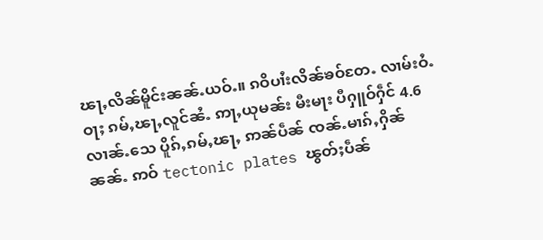ၽႃႇလိၼ်မိူင်းၼၼ်ႉယဝ်ႉ။ ၵဝိပၢႆးလိၼ်ၶဝ်တႄႉ လၢမ်းဝႆႉဝႃႈ ၵမ်ႇၽႃႇလူင်ၼႆႉ ဢႃႇယုမၼ်း မီးမႃး ပီႁူဝ်ႁဵင် 4.6 လၢၼ်ႉသေ ပိူၵ်ႇၵမ်ႇၽႃႇ ဢၼ်ပဵၼ် ၸၼ်ႉမၢၵ်ႇႁိၼ်ၼၼ်ႉ ဢဝ် tectonic plates ၽွတ်ႈပဵၼ်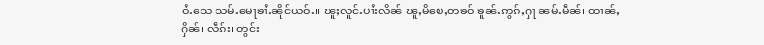ဝႆႉသေ သမ်ႉမေႃၶၢႆႉၼိုင်ယဝ်ႉ။ ၽူႈလူင်ႉပၢႆးလိၼ် ၽူႇမိၿေႇတၶဝ် ၶူၼ်ႉဢွၵ်ႇႁႃ ၼမ်ႉမဵၼ်၊ ထၢၼ်ႇႁိၼ်၊ လဵၵ်း၊ တွင်း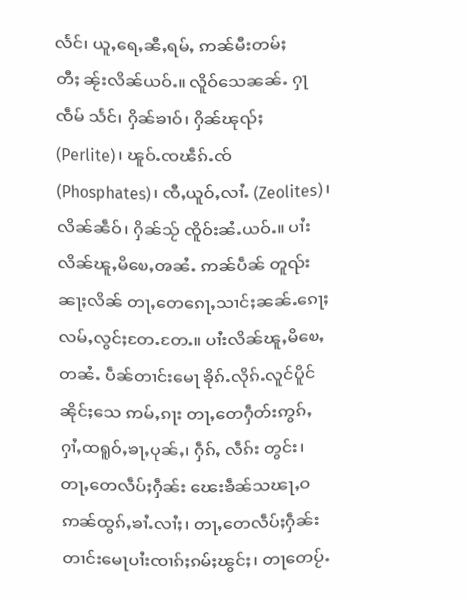လႅင်၊ ယူႇရေႇၼီႇရမ်ႇ ဢၼ်မီးတမ်ႈတီႈ ၼႂ်းလိၼ်ယဝ်ႉ။ လိူဝ်သေၼၼ်ႉ ႁႃၸဵမ် သႅင်၊ ႁိၼ်ၶၢဝ်၊ ႁိၼ်ၽုၺ်ႈ (Perlite)၊ ၽူဝ်ႉၸၽဵၵ်ႉၸ် (Phosphates)၊ ၸီႇယူဝ်ႇလၢႆႉ (Zeolites)၊ လိၼ်ၼဵဝ်၊ ႁိၼ်သႂ် ၸိူဝ်းၼႆႉယဝ်ႉ။ ပၢႆးလိၼ်ၽူႇမိၿေႇၻၼႆႉ ဢၼ်ပဵၼ် တူၺ်းၼႃႈလိၼ် တႃႇတေၵေႃႇသၢင်ႈၼၼ်ႉၵေႃႈ လမ်ႇလွင်ႈတႄႉတႄႉ။ ပၢႆးလိၼ်ၽူႇမိၿေႇတၼႆႉ ပဵၼ်တၢင်းမေႃ ၶိုၵ်ႉလိုၵ်ႉလူင်ပိူင်ၼိုင်ႈသေ ဢမ်ႇၵႃး တႃႇတေႁဵတ်းဢွၵ်ႇ ႁၢႆႇထရူဝ်ႇၶႃႇပုၼ်ႇ၊ ႁဵၵ်ႇ လဵၵ်း တွင်း၊ တႃႇတေလဵပ်ႈႁဵၼ်း ၽေးၶဵၼ်သၽႃႇဝ ဢၼ်ထွၵ်ႇၶၢႆႉလၢႆႈ၊ တႃႇတေလဵပ်ႈႁဵၼ်း တၢင်းမေႃပၢႆးၸၢၵ်ႈၵမ်ႈၽွင်ႈ၊ တႃတေပႂ်ႉ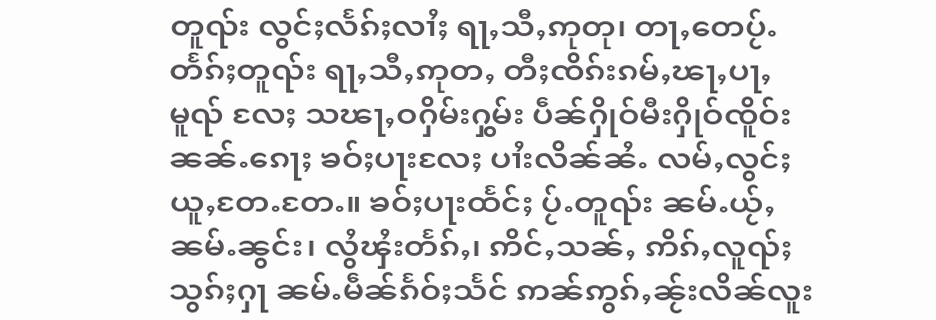တူၺ်း လွင်ႈလႅၵ်ႈလၢႆႈ ရႃႇသီႇဢုတု၊ တႃႇတေပႂ်ႉတႅၵ်ႈတူၺ်း ရႃႇသီႇဢုတႇ တီႈၸိၵ်းၵမ်ႇၽႃႇပႃႇမူၺ် လႄႈ သၽႃႇဝႁိမ်းႁွမ်း ပဵၼ်ႁိုဝ်မီးႁိုဝ်ၸိူဝ်းၼၼ်ႉၵေႃႈ ၶဝ်ႈပႃးလႄႈ ပၢႆးလိၼ်ၼႆႉ လမ်ႇလွင်ႈယူႇတႄႉတႄႉ။ ၶဝ်ႈပႃးထႅင်ႈ ပႂ်ႉတူၺ်း ၼမ်ႉယႂ်ႇၼမ်ႉၼွင်း၊ လွႆၾႆးတႅၵ်ႇ၊ ဢိင်ႇသၼ်ႇ ဢိၵ်ႇလူၺ်ႈ သွၵ်ႈႁႃ ၼမ်ႉမဵၼ်ၵႅဝ်ႈသႅင် ဢၼ်ဢွၵ်ႇၼႂ်းလိၼ်လူး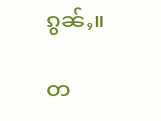ၵွၼ်ႇ။

တ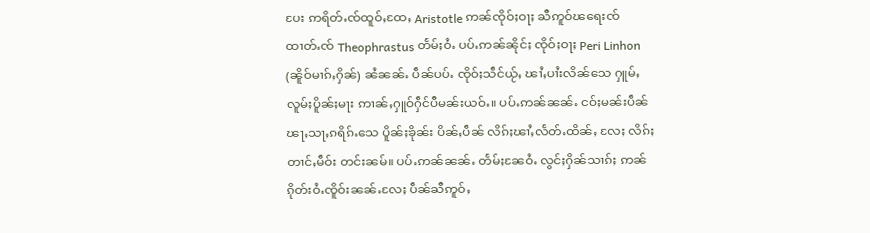ပႄး ဢရိတ်ႉၸ်ထူဝ်ႇထႄႇ Aristotle ဢၼ်ၸိုဝ်ႈဝႃႈ ႀီဢူဝ်ၽရေးၸ်ထၢတ်ႉၸ် Theophrastus တႅမ်ႈဝႆႉ ပပ်ႉဢၼ်ၼိုင်ႈ ၸိုဝ်ႈဝႃႈ Peri Linhon (ၼိူဝ်မၢၵ်ႇႁိၼ်) ၼႆၼၼ်ႉ ပဵၼ်ပပ်ႉ ၸိုဝ်ႈသဵင်ယႂ်ႇ ၽၢႆႇပၢႆးလိၼ်သေ ႁူမ်ႇလူမ်ႈပိူၼ်ႈမႃး ဢၢၼ်ႇႁူဝ်ႁဵင်ပီမၼ်းယဝ်ႉ။ ပပ်ႉဢၼ်ၼၼ်ႉ ငဝ်ႈမၼ်းပဵၼ် ၽႃႇသႃႇၵရိၵ်ႉသေ ပိူၼ်ႈၶိုၼ်း ပိၼ်ႇပဵၼ် လိၵ်ႈၽၢႆႇလႅတ်ႉထိၼ်ႇ လႄႈ လိၵ်ႈတၢင်ႇမဵဝ်း တင်းၼမ်။ ပပ်ႉဢၼ်ၼၼ်ႉ တႅမ်ႈၼႄဝႆႉ လွင်ႈႁိၼ်သၢၵ်ႈ ဢၼ်ၵိုတ်းဝႆႉၸိူဝ်းၼၼ်ႉလႄႈ ပဵၼ်ႀီဢူဝ်ႇ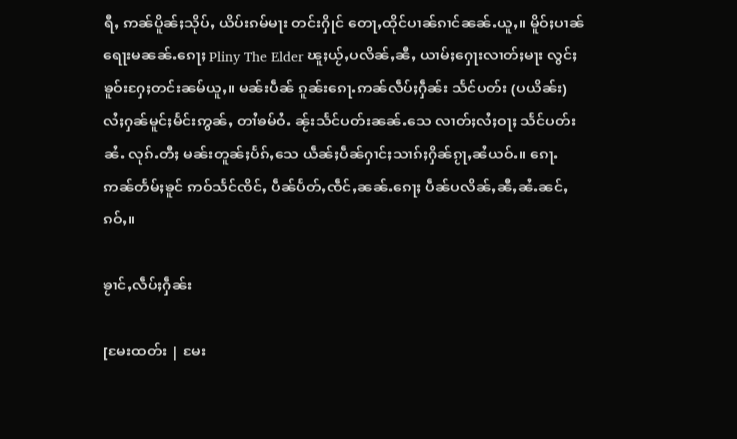ရီႇ ဢၼ်ပိူၼ်ႈသိုပ်ႇ ယိပ်းၵမ်မႃး တင်းႁိုင် တေႃႇထိုင်ပၢၼ်ၵၢင်ၼၼ်ႉယူႇ။ မိူဝ်ႈပၢၼ်ရေႃးမၼၼ်ႉၵေႃႈ Pliny The Elder ၽူႈယႂ်ႇပလိၼ်ႇၼီႇ ယၢမ်ႈႁေႃးလၢတ်ႈမႃး လွင်ႈၶူဝ်းႁႄႈတင်းၼမ်ယူႇ။ မၼ်းပဵၼ် ၵူၼ်းၵေႃႉဢၼ်လဵပ်ႈႁဵၼ်း သႅင်ပတ်း (ပယိၼ်း) လႆႈႁၼ်မူင်ႈမႅင်းဢွၼ်ႇ တၢႆၶမ်ဝႆႉ ၼႂ်းသႅင်ပတ်းၼၼ်ႉသေ လၢတ်ႈလႆႈဝႃႈ သႅင်ပတ်းၼႆႉ လုၵ်ႉတီႈ မၼ်းတူၼ်ႈပႅၵ်ႇသေ ယဵၼ်ႈပဵၼ်ႁၢင်ႈသၢၵ်ႈႁိၼ်ၵႂႃႇၼႆယဝ်ႉ။ ၵေႃႉဢၼ်တႅမ်ႈၶူင် ဢဝ်သႅင်ၸိင်ႇ ပဵၼ်ပႅတ်ႇၸဵင်ႇၼၼ်ႉၵေႃႈ ပဵၼ်ပလိၼ်ႇၼီႇၼႆႉၼင်ႇၵဝ်ႇ။

ၶႂၢင်ႇလဵပ်ႈႁဵၼ်း

[မႄးထတ်း | မႄး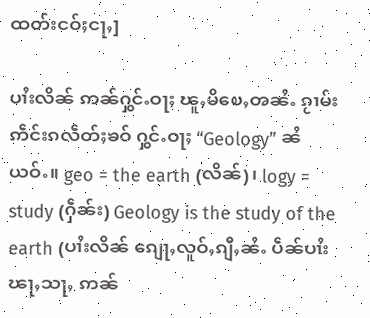ထတ်းငဝ်ႈငႃႇ]

ပၢႆးလိၼ် ဢၼ်ႁွင်ႉဝႃႈ ၽူႇမိၿေႇၻၼႆႉ ၵႂၢမ်းဢဵင်းၵလဵတ်ႈၶဝ် ႁွင်ႉဝႃႈ “Geology” ၼႆယဝ်ႉ။ geo = the earth (လိၼ်)၊ logy = study (ႁဵၼ်း) Geology is the study of the earth (ပၢႆးလိၼ် ၵျေႃႇလူဝ်ႇၵျီႇၼႆႉ ပဵၼ်ပၢႆးၽႃႇသႃႇ ဢၼ်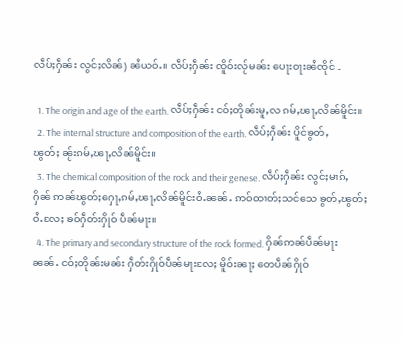လဵပ်ႈႁဵၼ်း လွင်ႈလိၼ်) ၼႆယဝ်ႉ။ လဵပ်ႈႁဵၼ်း ၸိူဝ်းလႂ်မၼ်း ပေႃးဝႃးၼႆၸိုင် -

  1. The origin and age of the earth. လဵပ်ႈႁဵၼ်း ငဝ်ႈတိုၼ်းမူႇလ ၵမ်ႇၽႃႇလိၼ်မိူင်း။
  2. The internal structure and composition of the earth. လဵပ်ႈႁဵၼ်း ပိူင်ၶွတ်ႇၽွတ်ႈ ၼႂ်းၵမ်ႇၽႃႇလိၼ်မိူင်း။
  3. The chemical composition of the rock and their genese. လဵပ်ႈႁဵၼ်း လွင်ႈမၢၵ်ႇႁိၼ် ဢၼ်ၽွတ်ႈႁေႃႇၵမ်ႇၽႃႇလိၼ်မိူင်းဝႆႉၼၼ်ႉ ဢဝ်ထၢတ်ႈသင်သေ ၶွတ်ႇၽွတ်ႈဝႆႉလႄႈ ၶဝ်ႁဵတ်းႁိုဝ် ပဵၼ်မႃး။
  4. The primary and secondary structure of the rock formed. ႁိၼ်ဢၼ်ပဵၼ်မႃးၼၼ်ႉ ငဝ်ႈတိုၼ်းမၼ်း ႁဵတ်းႁိုဝ်ပဵၼ်မႃးလႄႈ မိူဝ်းၼႃႈ တေပဵၼ်ႁိုဝ်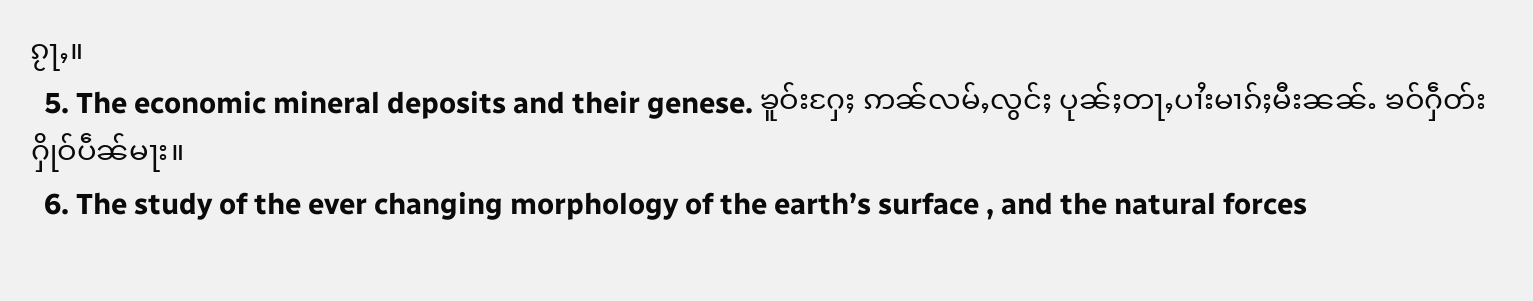ၵႂႃႇ။
  5. The economic mineral deposits and their genese. ၶူဝ်းႁႄႈ ဢၼ်လမ်ႇလွင်ႈ ပုၼ်ႈတႃႇပၢႆးမၢၵ်ႈမီးၼၼ်ႉ ၶဝ်ႁဵတ်းႁိုဝ်ပဵၼ်မႃး။
  6. The study of the ever changing morphology of the earth’s surface , and the natural forces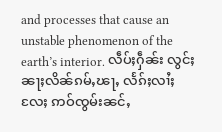and processes that cause an unstable phenomenon of the earth’s interior. လဵပ်ႈႁဵၼ်း လွင်ႈၼႃႈလိၼ်ၵမ်ႇၽႃႇ လႅၵ်ႈလၢႆႈလႄႈ ဢဝ်ၸွမ်းၼင်ႇ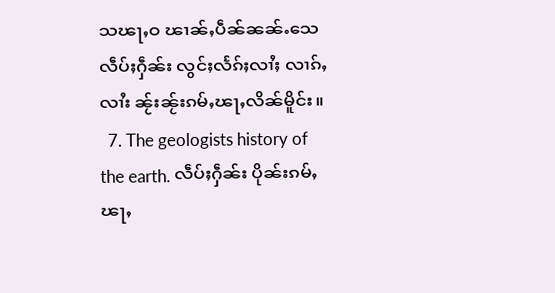သၽႃႇဝ ၽၢၼ်ႇပဵၼ်ၼၼ်ႉသေ လဵပ်ႈႁဵၼ်း လွင်ႈလႅၵ်ႈလၢႆႈ လၢၵ်ႇလၢႆး ၼႂ်းၼႂ်းၵမ်ႇၽႃႇလိၼ်မိူင်း။
  7. The geologists history of the earth. လဵပ်ႈႁဵၼ်း ပိုၼ်းၵမ်ႇၽႃႇ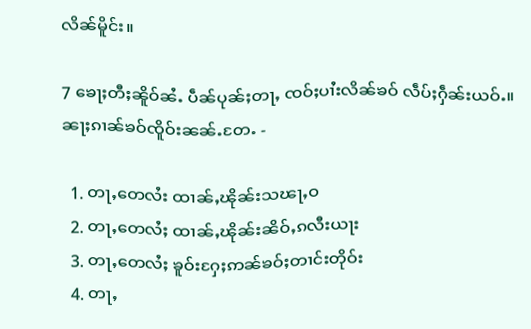လိၼ်မိူင်း။

7 ၶေႃႈတီႈၼိူဝ်ၼႆႉ ပဵၼ်ပုၼ်ႈတႃႇ ၸဝ်ႈပၢႆးလိၼ်ၶဝ် လဵပ်ႈႁဵၼ်းယဝ်ႉ။ ၼႃႈၵၢၼ်ၶဝ်ၸိူဝ်းၼၼ်ႉတႄႉ -

  1. တႃႇတေလႆး ထၢၼ်ႇၽိုၼ်းသၽႃႇဝ
  2. တႃႇတေလႆႈ ထၢၼ်ႇၽိုၼ်းၼိဝ်ႇၵလီးယႃး
  3. တႃႇတေလႆႈ ၶူဝ်းႁႄႈဢၼ်ၶဝ်ႈတၢင်းတိုဝ်း
  4. တႃႇ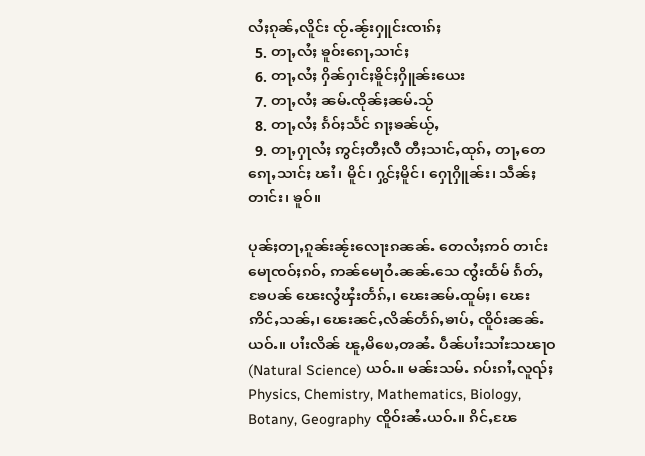လႆႈၵုၼ်ႇလိူင်း ၸႂ်ႉၼႂ်းႁူင်းၸၢၵ်ႈ
  5. တႃႇလႆႈ ၶူဝ်းၵေႃႇသၢင်ႈ
  6. တႃႇလႆႈ ႁိၼ်ႁၢင်ႈၶိူင်ႈႁိူၼ်းယေး
  7. တႃႇလႆႈ ၼမ်ႉၸိုၼ်ႈၼမ်ႉသႂ်
  8. တႃႇလႆႈ ၵႅဝ်ႈသႅင် ၵႃႈၶၼ်ယႂ်ႇ
  9. တႃႇႁႃလႆႈ ဢွင်ႈတီႈလီ တီႈသၢင်ႇထုၵ်ႇ တႃႇတေၵေႃႇသၢင်ႈ ၽၢႆ၊ မိူင်၊ ႁွင်ႈမိူင်၊ ႁေႃႁိူၼ်း၊ သဵၼ်ႈတၢင်း၊ ၶူဝ်။

ပုၼ်ႈတႃႇၵူၼ်းၼႂ်းလေႃးၵၼၼ်ႉ တေလႆႈဢဝ် တၢင်းမေႃၸဝ်ႈၵဝ်ႇ ဢၼ်မေႃဝႆႉၼၼ်ႉသေ ၸွႆးထႅမ် ၵႅတ်ႇၶႄပၼ် ၽေးလွႆၾႆးတႅၵ်ႇ၊ ၽေးၼမ်ႉထူမ်ႈ၊ ၽေးဢိင်ႇသၼ်ႇ၊ ၽေးၼင်ႇလိၼ်တႅၵ်ႇၶၢပ်ႇ ၸိူဝ်းၼၼ်ႉယဝ်ႉ။ ပၢႆးလိၼ် ၽူႇမိၿေႇၻၼႆႉ ပဵၼ်ပၢႆးသၢႆႊသၽႃဝ (Natural Science) ယဝ်ႉ။ မၼ်းသမ်ႉ ၵပ်းၵၢႆႇလူၺ်ႈ Physics, Chemistry, Mathematics, Biology, Botany, Geography ၸိူဝ်းၼႆႉယဝ်ႉ။ ၵိင်ႇၽႄ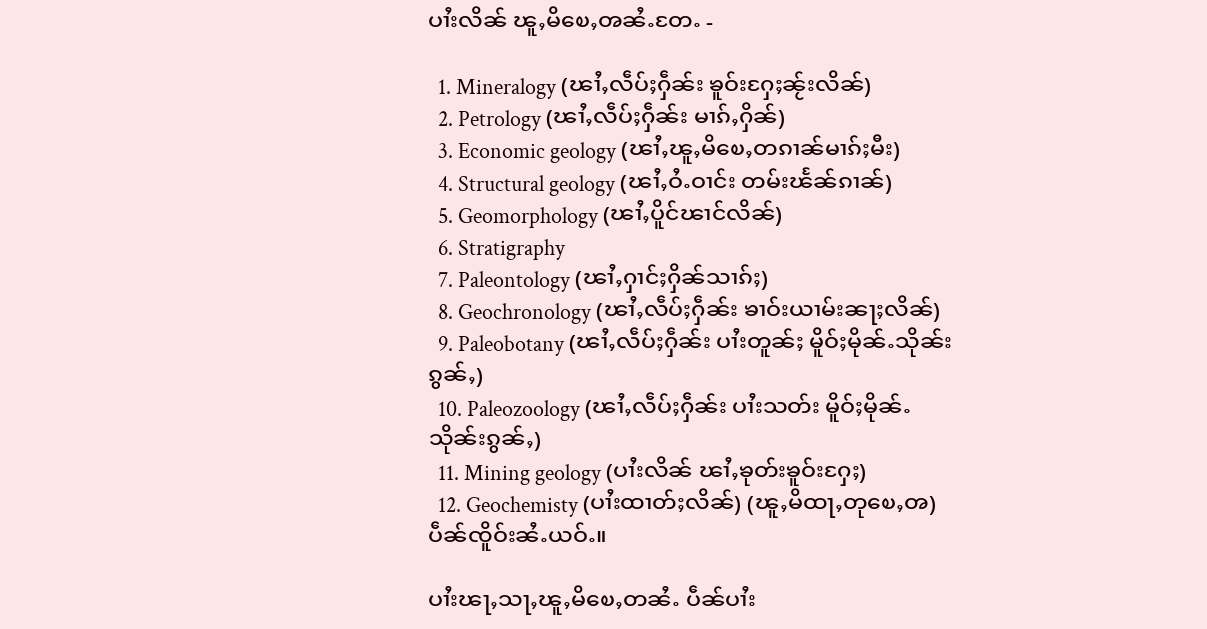ပၢႆးလိၼ် ၽူႇမိၿေႇၻၼႆႉတႄႉ -

  1. Mineralogy (ၽၢႆႇလဵပ်ႈႁဵၼ်း ၶူဝ်းႁႄႈၼႂ်းလိၼ်)
  2. Petrology (ၽၢႆႇလဵပ်ႈႁဵၼ်း မၢၵ်ႇႁိၼ်)
  3. Economic geology (ၽၢႆႇၽူႇမိၿေႇတၵၢၼ်မၢၵ်ႈမီး)
  4. Structural geology (ၽၢႆႇဝႆႉဝၢင်း တမ်းၽႅၼ်ၵၢၼ်)
  5. Geomorphology (ၽၢႆႇပိူင်ၽၢင်လိၼ်)
  6. Stratigraphy
  7. Paleontology (ၽၢႆႇႁၢင်ႈႁိၼ်သၢၵ်ႈ)
  8. Geochronology (ၽၢႆႇလဵပ်ႈႁဵၼ်း ၶၢဝ်းယၢမ်းၼႃႈလိၼ်)
  9. Paleobotany (ၽၢႆႇလဵပ်ႈႁဵၼ်း ပၢႆးတူၼ်ႈ မိူဝ်ႈမိုၼ်ႉသိုၼ်းၵွၼ်ႇ)
  10. Paleozoology (ၽၢႆႇလဵပ်ႈႁဵၼ်း ပၢႆးသတ်း မိူဝ်ႈမိုၼ်ႉသိုၼ်းၵွၼ်ႇ)
  11. Mining geology (ပၢႆးလိၼ် ၽၢႆႇၶုတ်းၶူဝ်းႁႄႈ)
  12. Geochemisty (ပၢႆးထၢတ်ႈလိၼ်) (ၽူႇမိထႃႇတုၿေႇၻ) ပဵၼ်ၸိူဝ်းၼႆႉယဝ်ႉ။

ပၢႆးၽႃႇသႃႇၽူႇမိၿေႇတၼႆႉ ပဵၼ်ပၢႆး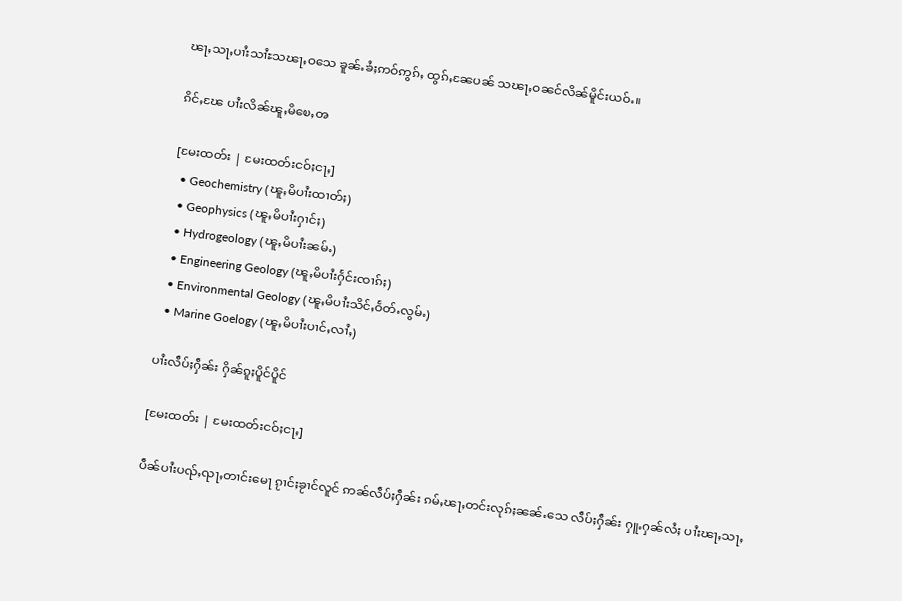ၽႃႇသႃႇပၢႆးသၢႆႊသၽႃႇဝသေ ၶူၼ်ႉၶႆႈဢဝ်ဢွၵ်ႇ ထွၵ်ႇၼႄပၼ် သၽႃႇဝၼင်လိၼ်မိူင်းယဝ်ႉ။

ၵိင်ႇၽႄ ပၢႆးလိၼ်ၽူႇမိၿေႇၻ

[မႄးထတ်း | မႄးထတ်းငဝ်ႈငႃႇ]
  • Geochemistry (ၽူႇမိပၢႆးထၢတ်ႈ)
  • Geophysics (ၽူႇမိပၢႆးႁၢင်ႈ)
  • Hydrogeology (ၽူႇမိပၢႆးၼမ်ႉ)
  • Engineering Geology (ၽူႇမိပၢႆးႁႅင်းၸၢၵ်ႈ)
  • Environmental Geology (ၽူႇမိပၢႆးသိင်ႇဝႅတ်ႉလွမ်ႉ)
  • Marine Goelogy (ၽူႇမိပၢႆးပၢင်ႇလၢႆႇ)

ပၢႆးလဵပ်ႈႁဵၼ်း ႁိၼ်ၵူႈပိူင်ပိူင်

[မႄးထတ်း | မႄးထတ်းငဝ်ႈငႃႇ]

ပဵၼ်ပၢႆးပၺ်ႇၺႃႇတၢင်းမေႃ ၵႂၢင်ႈၶႂၢင်လူင် ဢၼ်လဵပ်ႈႁဵၼ်း ၵမ်ႇၽႃႇတင်းလုၵ်ႈၼၼ်ႉသေ လဵပ်ႈႁဵၼ်း ႁူႉႁၼ်လႆႈ ပၢႆးၽႃႇသႃႇ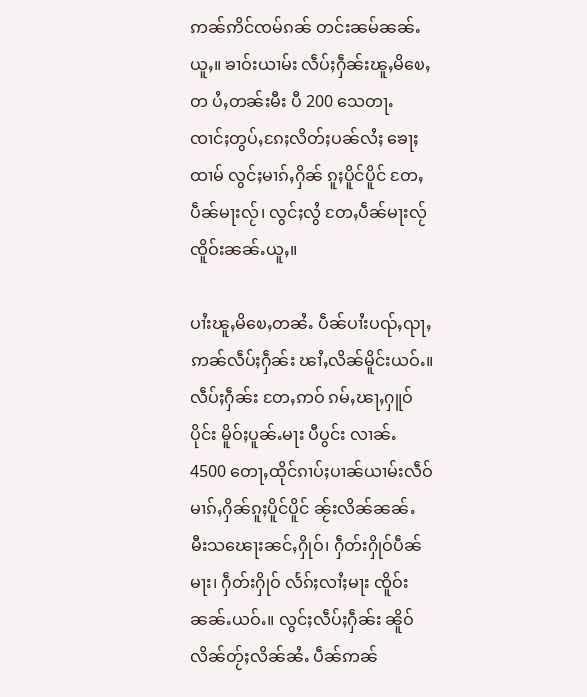ဢၼ်ဢိင်ၸမ်ၵၼ် တင်းၼမ်ၼၼ်ႉယူႇ။ ၶၢဝ်းယၢမ်း လဵပ်ႈႁဵၼ်းၽူႇမိၿေႇတ ပႆႇတၼ်းမီး ပီ 200 သေတႃႉ ၸၢင်ႈတွပ်ႇၵႄႈလိတ်ႈပၼ်လႆႈ ၶေႃႈထၢမ် လွင်ႈမၢၵ်ႇႁိၼ် ၵူႈပိူင်ပိူင် တႄႇပဵၼ်မႃးလႂ်၊ လွင်ႈလွႆ တႄႇပဵၼ်မႃးလႂ် ၸိူဝ်းၼၼ်ႉယူႇ။

ပၢႆးၽူႇမိၿေႇတၼႆႉ ပဵၼ်ပၢႆးပၺ်ႇၺႃႇ ဢၼ်လဵပ်ႈႁဵၼ်း ၽၢႆႇလိၼ်မိူင်းယဝ်ႉ။ လဵပ်ႈႁဵၼ်း တႄႇဢဝ် ၵမ်ႇၽႃႇႁူဝ်ပိုင်း မိူဝ်ႈပူၼ်ႉမႃး ပီပွင်း လၢၼ်ႉ 4500 တေႃႇထိုင်ၵၢပ်ႈပၢၼ်ယၢမ်းလဵဝ် မၢၵ်ႇႁိၼ်ၵူႈပိူင်ပိူင် ၼႂ်းလိၼ်ၼၼ်ႉ မီးသၽေႃးၼင်ႇႁိုဝ်၊ ႁဵတ်းႁိုဝ်ပဵၼ်မႃး၊ ႁဵတ်းႁိုဝ် လႅၵ်ႈလၢႆႈမႃး ၸိူဝ်းၼၼ်ႉယဝ်ႉ။ လွင်ႈလဵပ်ႈႁဵၼ်း ၼိူဝ်လိၼ်တႂ်ႈလိၼ်ၼႆႉ ပဵၼ်ဢၼ်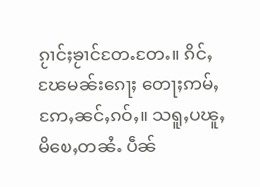ၵႂၢင်ႈၶႂၢင်တႄႉတႄႉ။ ၵိင်ႇၽႄမၼ်းၵေႃႈ တေႃႈဢမ်ႇဢႄႇၼင်ႇၵဝ်ႇ။ သရူႇပၽူႇမိၿေႇတၼႆႉ ပဵၼ်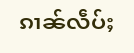ၵၢၼ်လဵပ်ႈ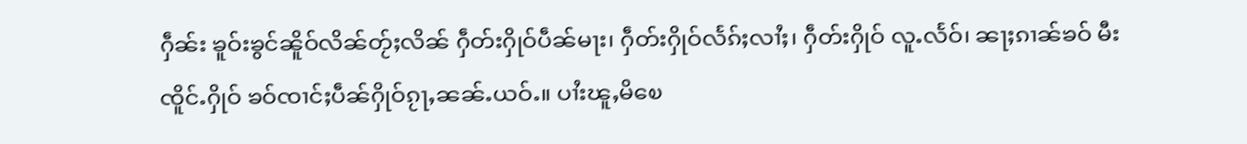ႁဵၼ်း ၶူဝ်းၶွင်ၼိူဝ်လိၼ်တႂ်ႈလိၼ် ႁဵတ်းႁိုဝ်ပဵၼ်မႃး၊ ႁဵတ်းႁိုဝ်လႅၵ်ႈလၢႆႈ၊ ႁဵတ်းႁိုဝ် လူႉလႅဝ်၊ ၼႃႈၵၢၼ်ၶဝ် မီးၸိူင်ႉႁိုဝ် ၶဝ်ၸၢင်ႈပဵၼ်ႁိုဝ်ၵႂႃႇၼၼ်ႉယဝ်ႉ။ ပၢႆးၽူႇမိၿေ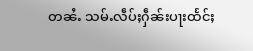တၼႆႉ သမ်ႉလဵပ်ႈႁဵၼ်းပႃးထႅင်ႈ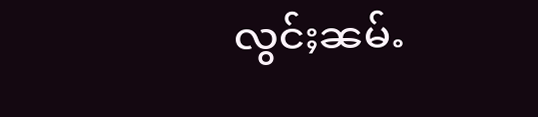လွင်ႈၼမ်ႉ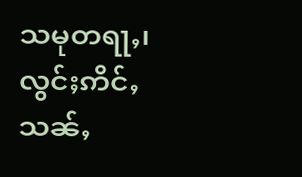သမုတရႃႇ၊ လွင်ႈဢိင်ႇသၼ်ႇ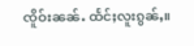ၸိူဝ်းၼၼ်ႉ ထႅင်ႈလူးၵွၼ်ႇ။